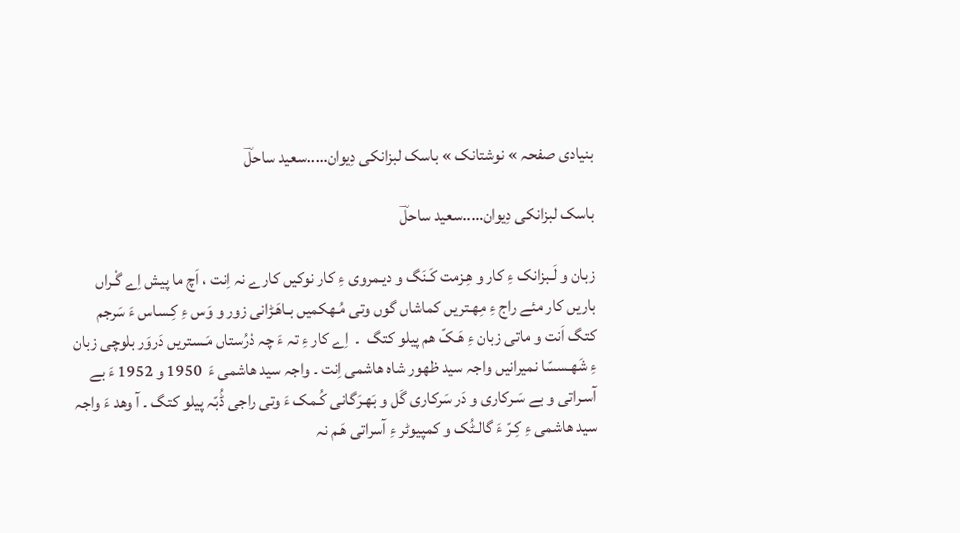بنیادی صفحہ » نوشتانک » باسک لبزانکی دِیوان…..سعید ساحلؔ

باسک لبزانکی دِیوان…..سعید ساحلؔ

زبان و لَـبزانک ءِ کار و هِـزمت کَـنَگ و دیـمروی ءِ کار نوکیں کارے نہ اِنت ، اَچ ما پیش اِے گْـراں باریں کار مئے راج ءِ مِهـتریں کماشاں گوں وتی مُـهکمیں بـاهَـڑانی زور و وَس ءِ کِـساس ءَ سَرجم کتگ اَنت و ماتی زبان ءِ هَـکّ هم پیلو کتگ  ۔  اِے کار ءِ تہ ءَ چہ دْرُستاں مَـستریں دَروَر بلوچی زبان ءِ شَهـسسّا نمیرانیں واجہ سید ظهور شاه هاشمی اِنت ۔ واجہ سید هاشمی ءَ  1950 و 1952 ءَ بے آسـراتی و بے سَـرکاری و دَر سَرکاری گَل و بَهـرَگانی کُـمک ءَ وتی راجی ڈُبّہ پیلو کتگ ۔ آ وهد ءَ واجہ سید هاشمی ءِ کِـرّ ءَ گالـٹُک و کمپیوٹر ءِ آسراتی هَـم نہ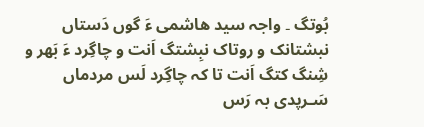بُوتگ ۔ واجہ سید هاشمی ءَ گوں دَستاں نبشتانک و روتاک نبِشتگ اَنت و چاگِرد ءَ بَهر و شِنگ کتگ اَنت تا کہ چاگِرد لَس مردماں سَـرپدی بہ رَس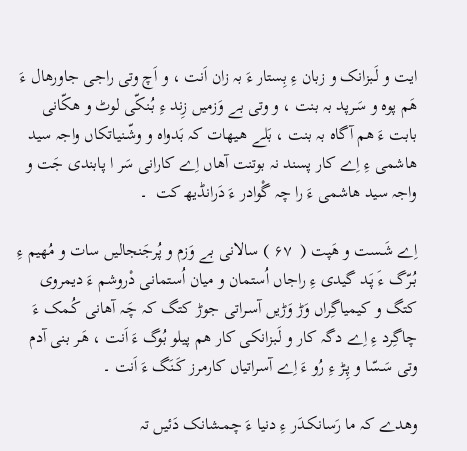ایت و لَـبزانک و زبان ءِ بِستار ءَ بہ زان اَنت ، و اَچ وتی راجی جاورهال ءَ هَم پوه و سَـرپد بہ بنت ، و وتی بے وَزمیں زِند ءِ بُـنکّی لوٹ و هکّانی بابت ءَ هم آگاه بہ بنت ، بَلے هـیهات کہ بَدواه و وشّـنیاتکاں واجہ سید هاشمی ءِ اِے کار پسند نہ بوتنت آهاں اِے کارانی سَر ا پابندی جَت و واجہ سید هاشمی ءَ را چہ گْوادر ءَ دَرانڈیھ‍ کت  ۔

اِے شَـست و هَپت (  ۶۷ ) سالانی بے وَزم و پُرجَنجالیں سات و مُهیم ءِ بُـرّگ ء‍َ پَـد گیدی ءِ راجاں اُستمان و میان اُستمانی دْروشم ءَ دیمروی کتگ و کیمیاگِراں وَڑ وَڑیں آسـراتی جوڑ کتگ کہ چَـہ آهانی کُـمک ءَ چاگِرد ءِ اِے دگہ کار و لَـبزانکی کار هم پیلو بُوگ ءَ اَنت ، هَـر بنی آدم وتی سَـسّا و پِـڑ ءِ رُو ءَ اِے آسراتیاں کارمرز کَـنَگ ءَ اَنت ۔

وهدے کہ ما رَسانکـدَر ءِ دنیا ءَ چمـشانک دَئیں تہ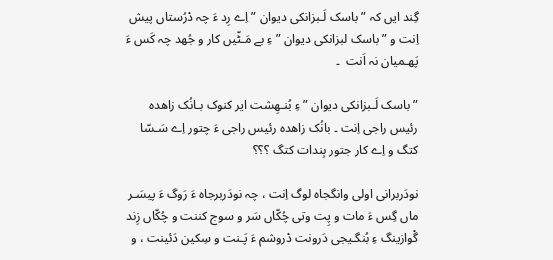گِند ایں کہ ” باسک لَـبزانکی دیوان ” اِے رِد ءَ چہ دْرُستاں پیش اِنت و ” باسک لبزانکی دیوان ” ءِ بے مَـٹّیں کار و جُهد چہ کَس ءَ پَهـمیان نہ اَنت  ۔

” باسک لَـبزانکی دیوان ” ءِ بُنـهِشت ایر کنوک بـانُک زاهده رئیس راجی اِنت ۔ بانُک زاهده رئیس راجی ءَ چتور اِے سَـسّا کتگ و اِے کار جتور بِندات کتگ ؟؟؟

نودَربرانی اولی وانگجاه لوگ اِنت ، چہ نودَربرجاه ءَ رَوگ ءَ پیسَـر ماں گِس ءَ مات و پِت وتی چُکّاں سَر و سوج کننت و چُکّاں زِند گْوازینگ ءِ بُنگـیجی دَرونت دْروشم ءَ پَـنت و سِکین دَئینت ، و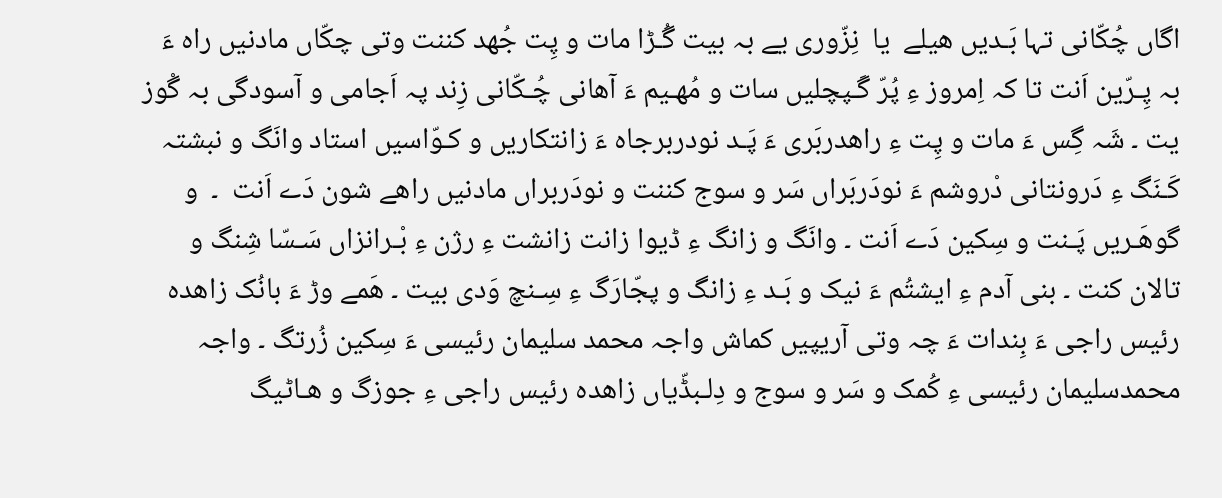اگاں چُکّانی تہا بَـدیں هیلے  یا  نِزّوری یے بہ بیت گُـڑا مات و پِت جُهد کننت وتی چکّاں مادنیں راه ءَ بہ پِـرّین اَنت تا کہ اِمروز ءِ پُرّ گَـپچلیں سات و مُهـیم ءَ آهانی چُـکّانی زِند پہ اَجامی و آسودگی بہ گْوز یت ۔ شَہ گِس ءَ مات و پِت ءِ راهدربَری ءَ پَـد نودربرجاه ءَ زانتکاریں و کـوّاسیں استاد وانَگ و نبشتہ کَـنَگ ءِ دَرونتانی دْروشم ءَ نودَربَراں سَر و سوج کننت و نودَربراں مادنیں راهے شون دَے اَنت  ۔  و گوهَـریں پَـنت و سِکین دَے اَنت ۔ وانَگ و زانگ ءِ ڈیوا زانت زانشت ءِ رژن ءِ بْـرانزاں سَـسّا شِنگ و تالان کنت ۔ بنی آدم ءِ ایشتُم ءَ نیک و بَـد ءِ زانگ و پجّارَگ ءِ سِـنچ وَدی بیت ۔ هَمے وڑ ءَ بانُک زاهده رئیس راجی ءَ بِندات ءَ چہ وتی آریپیں کماش واجہ محمد سلیمان رئیسی ءَ سِکین زُرتگ ۔ واجہ محمدسلیمان رئیسی ءِ کُمک و سَر و سوج و دِلـبڈّیاں زاهده رئیس راجی ءِ جوزگ و هـاٹیگ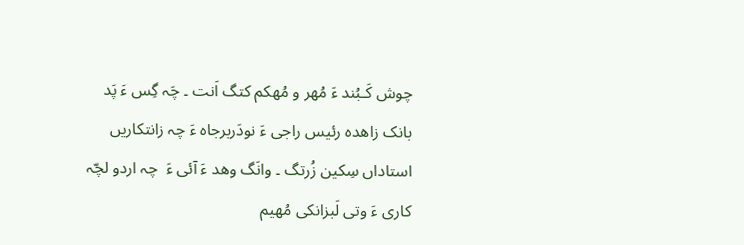چوش کَـبُند ءَ مُهر و مُهکم کتگ اَنت ۔ چَہ گِس ءَ پَد بانک زاهده رئیس راجی ءَ نودَربرجاه ءَ چہ زانتکاریں استاداں سِکین زُرتگ ۔ وانَگ وهد ءَ آئی ءَ  چہ اردو لچّہ کاری ءَ وتی لَبزانکی مُهیم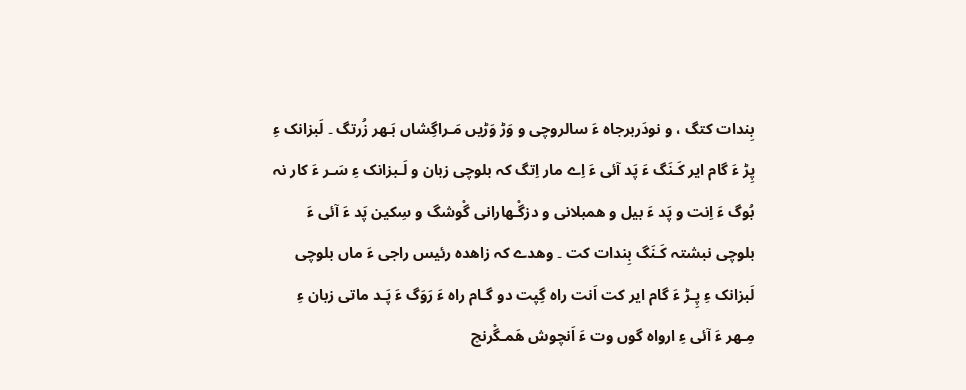بِندات کتگ ، و نودَربرجاه ءَ سالروچی و وَڑ وَڑیں مَـراگِشاں بَـهر زُرتگ ۔ لَبزانک ءِ پِڑ ءَ گام ایر کَـنَگ ءَ پَد آئی ءَ اِے مار اِتگ کہ بلوچی زبان و لَـبزانک ءِ سَـر ءَ کار نہ بُوگ ءَ اِنت و پَد ءَ بیل و همبلانی و دزگْـهارانی گْوشگ و سِکین پَد ءَ آئی ءَ بلوچی نبشتہ کَـنَگ بِندات کت ۔ وهدے کہ زاهده رئیس راجی ءَ ماں بلوچی لَبزانک ءِ پِـڑ ءَ گام ایر کت اَنت راه گِپت دو گـام راه ءَ رَوَگ ءَ پَـد ماتی زبان ءِ مِـهر ءَ آئی ءِ ارواه گوں وت ءَ اَنچوش هَمـگْرنچ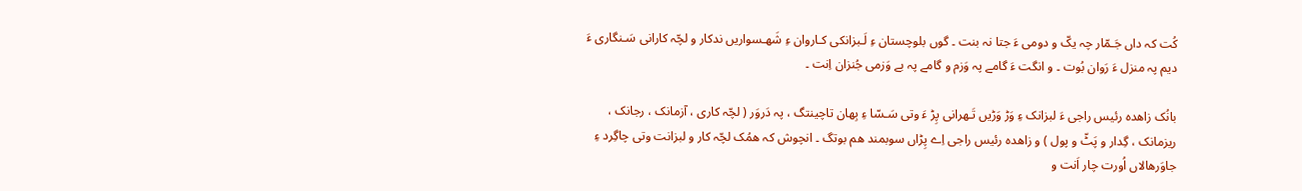کُت کہ داں جَـمّار چہ یکّ و دومی ءَ جتا نہ بنت ۔ گوں بلوچستان ءِ لَـبزانکی کـاروان ءِ شَهـسواریں ندکار و لچّہ کارانی سَـنگاری ءَ دیم پہ منزل ءَ رَوان بُوت ۔ و انگت ءَ گامے پہ وَزم و گامے پہ بے وَزمی جُنزان اِنت ۔

بانُک زاهده رئیس راجی ءَ لبزانک ءِ وَڑ وَڑیں تَـهرانی پِڑ ءَ وتی سَـسّا ءِ بِهان تاچینتگ ، پہ دَروَر ( لچّہ کاری ، آزمانک ، رجانک ، ریزمانک ، گِدار و پَٹّ و پول ) و زاهده رئیس راجی اِے پِڑاں سوبمند هم بوتگ ۔ انچوش کہ همُک لچّہ کار و لبزانت وتی چاگِرد ءِ جاوَرهالاں اُورت چار اَنت و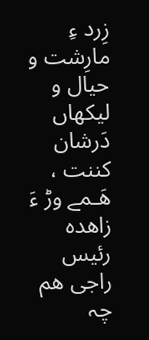زِرد ءِ مارِشت و حیال و لیکهاں دَرشان کننت ، هَـمے وڑ ءَ زاهده رئیس راجی هم چہ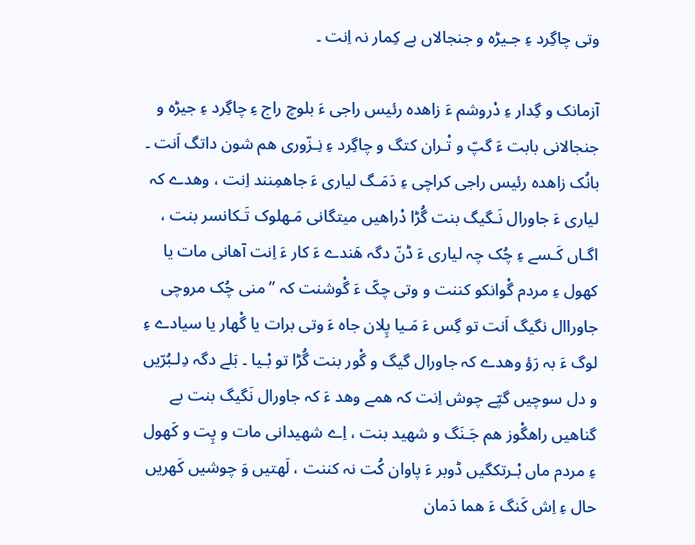وتی چاگِرد ءِ جـیڑه و جنجالاں بے کِمار نہ اِنت ۔

آزمانک و گِدار ءِ دْروشم ءَ زاهده رئیس راجی ءَ بلوچ راج ءِ چاگِرد ءِ جیڑه و جنجالانی بابت ءَ گپّ و تْـران کتگ و چاگِرد ءِ نِـزّوری هم شون داتگ اَنت ۔ بانُک زاهده رئیس راجی کراچی ءِ دَمَـگ لیاری ءَ جاهمِنند اِنت ، وهدے کہ لیاری ءَ جاورال نَـگیگ بنت گُڑا دْراهیں میتگانی مَـهلوک تَـکانسر بنت ، اگـاں کَـسے ءِ چُک چہ لیاری ءَ ڈنّ دگہ هَندے ءَ کار ءَ اِنت آهانی مات یا کهول ءِ مردم گْوانکو کننت و وتی چکّ ءَ گْوشنت کہ ” منی چُک مروچی جاوراال نگیگ اَنت تو گِس ءَ مَـیا پِلان جاه ءَ وتی برات یا گْهار یا سیادے ءِ لوگ ءَ بہ رَؤ وهدے کہ جاورال گیگ و گْور بنت گُڑا تو بْـیا ۔ بَلے دگہ دِلـبُرّیں و دل سوچیں گپّے چوش اِنت کہ همے وهد ءَ کہ جاورال نَگیگ بنت بے گناهیں راهگْوز هم جَـنَگ و شهید بنت ، اِے شهیدانی مات و پِت و کَهول ءِ مردم ماں بْـرتکگیں ڈوبر ءَ پاوان کُت نہ کننت ، لَهتیں وَ چوشیں کَهریں حال ءِ اِش کَنگ ءَ هما دَمان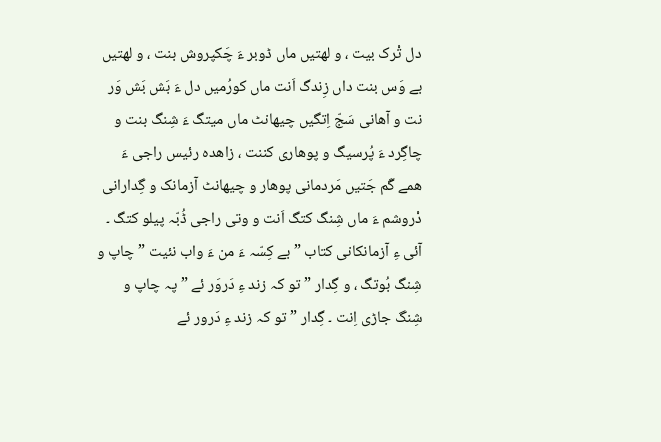دل تْرک بیت ، و لهتیں ماں ڈوبر ءَ چَکپروش بنت ، و لهتیں بے وَس بنت داں زِندگ اَنت ماں کورُمیں دل ءَ بَش بَش وَر نت و آهانی سَجّ اِتگیں چیهانٹ ماں میتگ ءَ شِنگ بنت و چاگِرد ءَ پُرسیگ و پوهاری کننت ، زاهده رئیس راجی ءَ همے گَم جَتیں مَردمانی پوهار و چیهانٹ آزمانک و گِدارانی دْروشم ءَ ماں شِنگ کتگ اَنت و وتی راجی ڈُبّہ پیلو کتگ ۔ آئی ءِ آزمانکانی کتاب ” بے کِسّہ ءَ من ءَ واب نئیت ” چاپ و شِنگ بُوتگ ، و گِدار ” تو کہ زند ءِ دَروَر ئے ” پہ چاپ و شِنگ جاڑی اِنت ۔ گِدار ” تو کہ زند ءِ دَرور ئے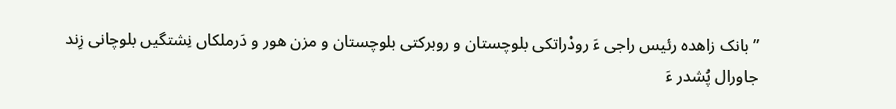” بانک زاهده رئیس راجی ءَ رودْراتکی بلوچستان و روبرکتی بلوچستان و مزن هور و دَرملکاں نِشتگیں بلوچانی زِند جاورال پُشدر ءَ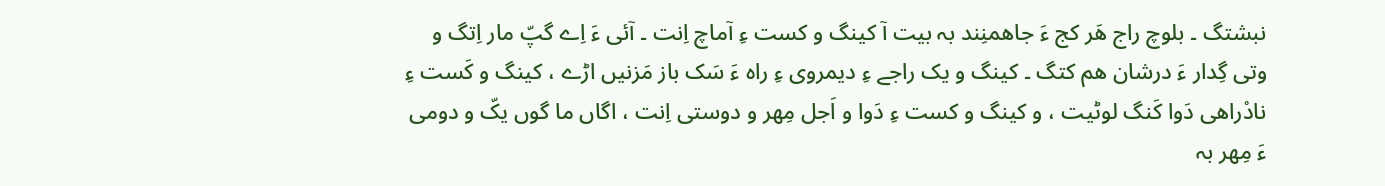نبشتگ ۔ بلوچ راج هَر کج ءَ جاهمنِند بہ بیت آ کینگ و کست ءِ آماچ اِنت ۔ آئی ءَ اِے گپّ مار اِتگ و وتی گِدار ءَ درشان هم کتگ ۔ کینگ و یک راجے ءِ دیمروی ءِ راه ءَ سَک باز مَزنیں اڑے ، کینگ و کَست ءِ نادْراهی دَوا کَنگ لوٹیت ، و کینگ و کست ءِ دَوا و اَجل مِهر و دوستی اِنت ، اگاں ما گوں یکّ و دومی ءَ مِهر بہ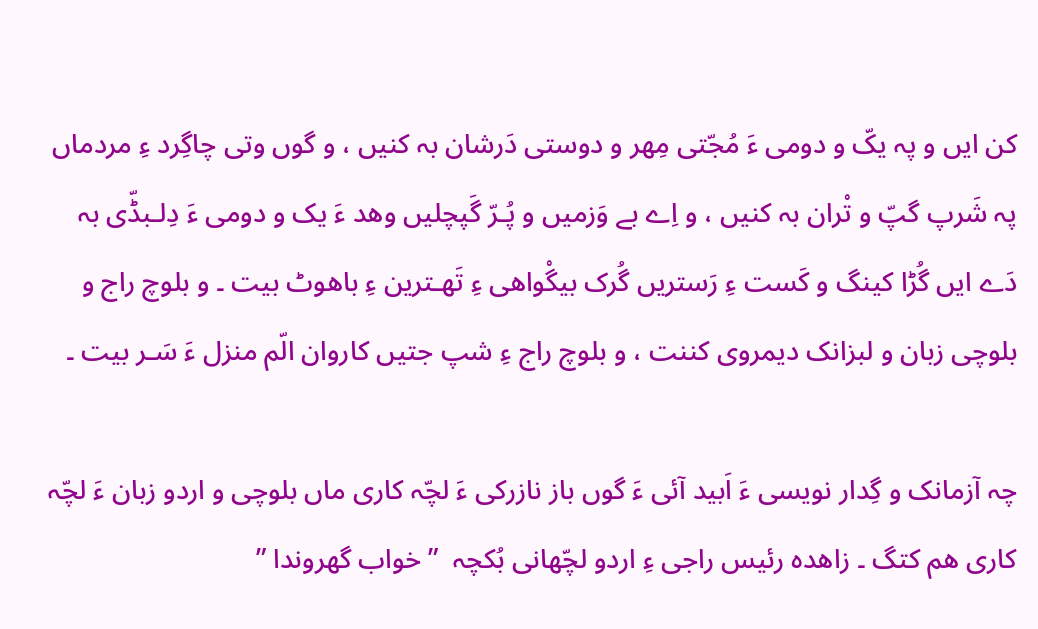کن ایں و پہ یکّ و دومی ءَ مُجّتی مِهر و دوستی دَرشان بہ کنیں ، و گوں وتی چاگِرد ءِ مردماں پہ شَرپ گپّ و تْران بہ کنیں ، و اِے بے وَزمیں و پُـرّ گَپچلیں وهد ءَ یک و دومی ءَ دِلـبڈّی بہ دَے ایں گُڑا کینگ و کَست ءِ رَستریں گُرک بیگْواهی ءِ تَهـترین ءِ باهوٹ بیت ۔ و بلوچ راج و بلوچی زبان و لبزانک دیمروی کننت ، و بلوچ راج ءِ شپ جتیں کاروان الّم منزل ءَ سَـر بیت ۔

چہ آزمانک و گِدار نویسی ءَ اَبید آئی ءَ گوں باز نازرکی ءَ لچّہ کاری ماں بلوچی و اردو زبان ءَ لچّہ کاری هم کتگ ۔ زاهده رئیس راجی ءِ اردو لچّهانی بُکچہ  ” خواب گھروندا ”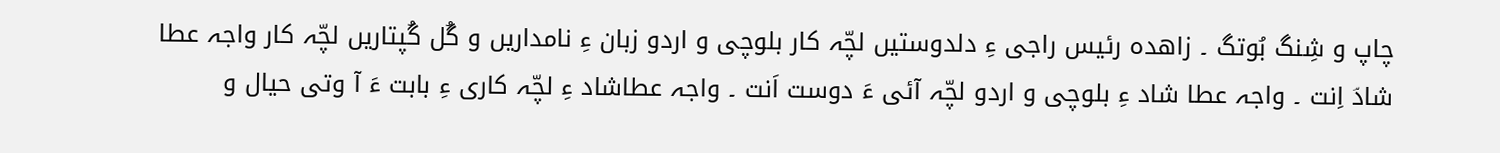چاپ و شِنگ بُوتگ ۔ زاهده رئیس راجی ءِ دلدوستیں لچّہ کار بلوچی و اردو زبان ءِ نامداریں و گُل گُپتاریں لچّہ کار واجہ عطا شادؔ اِنت ۔ واجہ عطا شاد ءِ بلوچی و اردو لچّہ آئی ءَ دوست اَنت ۔ واجہ عطاشاد ءِ لچّہ کاری ءِ بابت ءَ آ وتی حیال و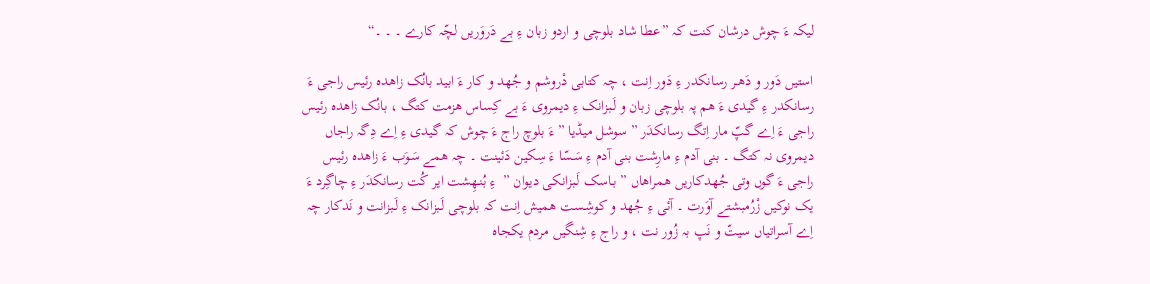لیکہ ءَ چوش درشان کنت کہ ”عطا شاد بلوچی و اردو زبان ءِ بے دَروَریں لچّہ کارے ۔ ۔ ۔“

استیں دَور و دَهـر رسانکدر ءِ دَور اِنت ، چہ کتابی دْروشم و جُهد و کار ءَ ابید بانُک زاهده رئیس راجی ءَ رسانکدر ءِ گیدی ءَ هم پہ بلوچی زبان و لَـبزانک ءِ دیمروی ءَ بے کِساس هزمت کتگ ، بانُک زاهده رئیس راجی ءَ اِے گپّ مار اِتگ رسانکدَر ” سوشل میڈیا ” ءَ بلوچ راج ءَ چوش کہ گیدی ءِ اِے دِگہ راجاں دیمروی نہ کتگ ۔ بنی آدم ءِ مارِشت بنی آدم ءِ سَـسّا ءَ سِکین دَئینت ۔ چہ همے سَـوَب ءَ زاهده رئیس راجی ءَ گوں وتی جُهدکاریں همراهاں ” بـاسک لَـبزانکی دیوان ”  ءِ بُنـهِشت ایر کُت رسانکدَر ءِ چاگِرد ءَ یک نوکیں زْرُمبشتے آوَرت ۔ آئی ءِ جُهد و کوشِـست همیش اِنت کہ بلوچی لَـبزانک ءِ لَـبزانت و نَدکار چہ اِے آسراتیاں سیتّ و نَپ بہ زُور نت ، و راج ءِ شِنگیں مردم یکجاه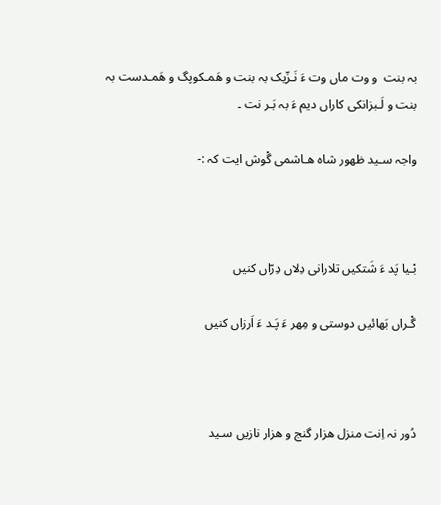بہ بنت  و وت ماں وت ءَ نَـزّیک بہ بنت و هَمـکوپگ و هَمـدست بہ بنت و لَـبزانکی کاراں دیم ءَ بہ بَـر نت ۔

واجہ سـید ظهور شاه هـاشمی گْوش ایت کہ :-



بْـیا پَد ءَ شَتکیں تلارانی دِلاں دِرّاں کنیں

گْـراں بَهائیں دوستی و مِهر ءَ پَـد ءَ اَرزاں کنیں



دُور نہ اِنت منزل هزار گنج و هزار نازیں سـید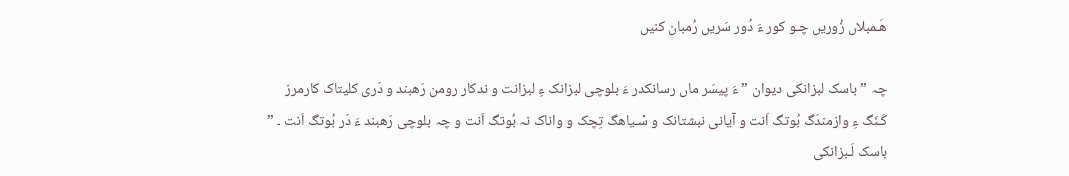هَـمبلاں زُوریں چـو کور ءَ دُور سَریں رُمبان کنیں

چہ ” باسک لبزانکی دیوان ” ءَ پیسَر ماں رسانکدر ءَ بلوچی لبزانک ءِ لبزانت و ندکار رومن رَهبند و دَری کلیتاک کارمرز کَـنَگ ءِ وازمندَگ بُوتگ اَنت و آیانی نبشتانک و سْـیاهگ تِچک و واناک نہ بُوتگ اَنت و چہ بلوچی رَهبند ءَ دَر بُوتگ اَنت ۔ ” باسک لَـبزانکی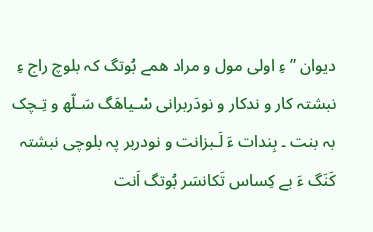دیوان ” ءِ اولی مول و مراد همے بُوتگ کہ بلوچ راج ءِ نبشتہ کار و ندکار و نودَربرانی سْـیاهَگ سَـلّه‍ و تِـچک بہ بنت ۔ بِندات ءَ لَـبزانت و نودربر پہ بلوچی نبشتہ کَنَگ ءَ بے کِساس تَکانسَر بُوتگ اَنت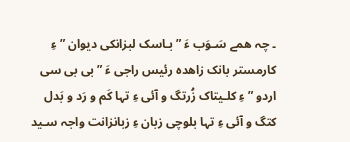۔ چہ همے سَـوَب ءَ ” بـاسک لبزانکی دیوان ” ءِ کارمستر بانک زاهده رئیس راجی ءَ ” بی بی سی اردو ” ءِ کلـیتاک زُرتگ و آئی ءِ تہا کَم و رَد و بَدل کتگ و آئی ءِ تہا بلوچی زبان ءِ زبانزانت واجہ سـید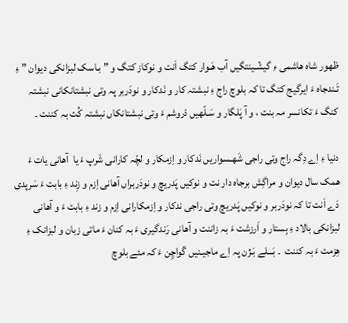ظهور شاه هاشمی ءِ گیشّـینتگیں آب هَـوار کتگ اَنت و نوکاز کتگ و ” بـاسک لبزانکی دیوان ” ءِ تَـندجاه ءَ ایرگیج کتگ تا کہ بلوچ راج ءِ نبشتہ کار و نَدکار و نودَربر پہ وتی نبشتانکانی نبشتہ کنگ ءَ تکانسر مہ بنت ، و آ پَلگار و سَـلّهیں دْروشم ءَ وتی نبشتانکاں نبشتہ کُت بہ کننت ۔

دنیا ءِ اِے دِگہ راج وتی راجی شَهـسواریں نَدکار و اِزمکار و لچّہ کارانی شَرپ ءَ یا  آهانی یات ءَ همک سال دیوان و مراگِش برجاه دار نت و نوکیں پَدریچ و نودَربراں آهانی اِزم و زِند ءِ بابت ءَ سَرپدی دَے اَنت تا کہ نودَربر و نوکیں پَدریچ وتی راجی ندکار و اِزمکارانی اِزم و زند ءِ بابت ءَ و آهانی لبزانکی بالاد ءِ بِستار و اَرزشت ءَ بہ زاننت و آهانی رَندگیری ءَ بہ کنان ءَ ماتی زبان و لبزانک ءِ هِزمت ءَ بہ کننت  ۔ بَـــلے بَـژن پہ اِے ماجیـنیں گْواچِن ءَ کہ مئے بلوچ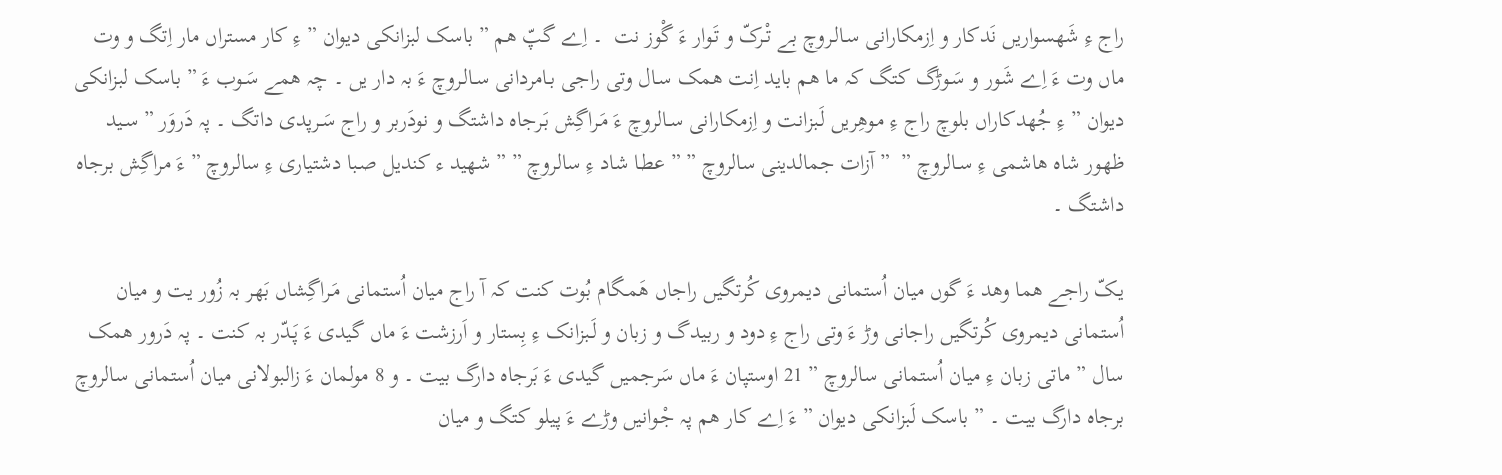راج ءِ شَهسواریں نَدکار و اِزمکارانی سـالـروچ بے تْـرکّ و تَـوار ءَ گْوز نت  ۔ اِے گپّ هم ” باسک لبزانکی دیوان ” ءِ کار مستراں مار اِتگ و وت ماں وت ءَ اِے شَور و سَـوڑگ کتگ کہ ما هم باید اِنت همک سـال وتی راجی بـامردانی سـالـروچ ءَ بہ دار یں ۔ چہ همے سَـوب ءَ ” باسک لبزانکی دیوان ” ءِ جُهدکاراں بلوچ راج ءِ مـوهِریں لَـبزانت و اِزمکارانی سـالروچ ءَ مَـراگِش بَـرجاه داشتگ و نودَربر و راج سَـرپدی داتگ ۔ پہ دَروَر ” سـید ظهور شاه هاشمی ءِ سـالروچ ”  ” آزات جمالدینی سالروچ ” ” عطـا شاد ءِ سالروچ ” ” شهید ء کندیل صـبا دشتیاری ءِ سالروچ ” ءَ مراگِش برجاه داشتگ ۔

یـکّ راجے هما وهد ءَ گوں میان اُستمانی دیمروی کُرتگیں راجاں هَمـگام بُوت کنت کہ آ راج میان اُستمانی مَـراگِشاں بَهر بہ زُور یت و میان اُستمانی دیمروی کُرتگیں راجانی وڑ ءَ وتی راج ءِ دود و ربیدگ و زبان و لَـبزانک ءِ بِستار و اَرزشت ءَ ماں گیدی ءَ پَـدّر بہ کنت ۔ پہ دَرور همک سال ” ماتی زبان ءِ میان اُستمانی سالروچ ” 21 اوستپان ءَ ماں سَرجمیں گیدی ءَ بَرجاه دارگ بیت ۔ و 8 مولمان ءَ زالبولانی میان اُستمانی سالروچ برجاه دارگ بیت ۔ ” باسک لَبزانکی دیوان ” ءَ اِے کار هم پہ جْـوانیں وڑے ءَ پیلو کتگ و میان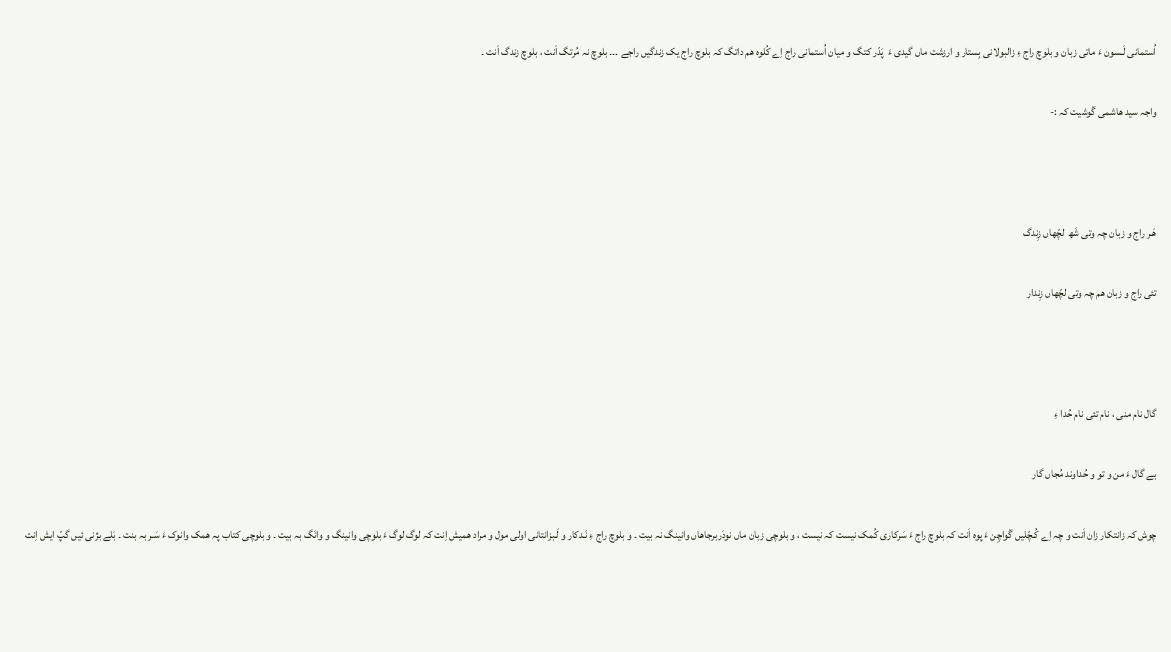اُستمانی لَـسون ءَ ماتی زبان و بلوچ راج ءِ زالبولانی بِستار و ارزشت ماں گیدی ءَ  پَدّر کتگ و میان اُستمانی راج اِے کُلوه هم داتگ کہ بلوچ راج یک زندگیں راجے ۔۔۔ بلوچ نہ مُرتگ اَنت ، بلوچ زندگ اَنت ۔

واجہ سید هاشمی گْوشیت کہ :-



هَـر راج و زبان چہ وتی شَه‍  لچّهاں زِندگ

تئی راج و زبان هم چہ وتی لچّهاں زِندار



گال نام منی ، نام تئی نام حُدا ءِ

بے گال ءَ من و تو و حُداوند مُجاں گار

چوش کہ زانتکار زان اَنت و چہ اِے کُـچّلیں گْواچِن ءَ پوه اَنت کہ بلوچ راج ءَ سَرکاری کُمک نیست کہ نیست ، و بلوچی زبان ماں نودَربرجاهاں وانینگ نہ بیت ۔ و بلوچ راج ءِ نَـدکار و لَـبزانتانی اولی مول و مراد همیش اِنت کہ لوگ لوگ ءَ بلوچی وانینگ و وانَگ بہ بیت ۔ و بلوچی کتاب پہ همک وانوک ءَ سَـر بہ بنت ۔ بَلے بژنی ئیں گپّ ایش اِنت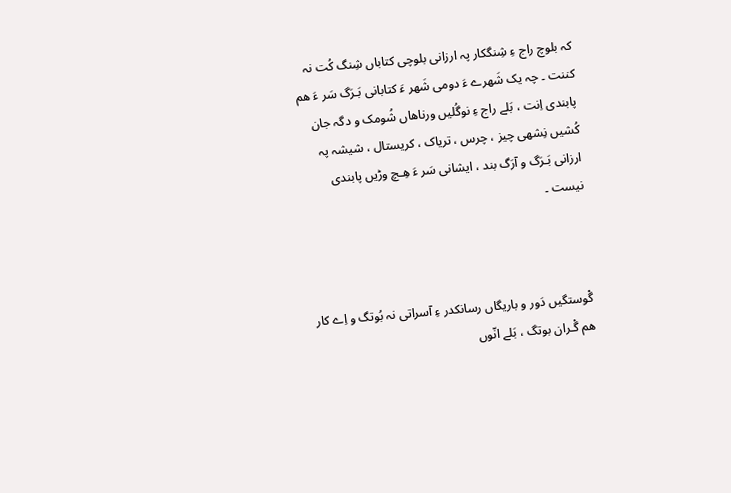کہ بلوچ راج ءِ شِنگکار پہ ارزانی بلوچی کتاباں شِنگ کُت نہ کننت ۔ چہ یک شَهرے ءَ دومی شَهر ءَ کتابانی بَـرَگ سَر ءَ هم پابندی اِنت ، بَلے راج ءِ نوگُلیں ورناهاں شُومک و دگہ جان کُشیں نِشهی چیز ، چرس ، تریاک ، کریستال ، شیشہ پہ ارزانی بَـرَگ و آرَگ بند ، ایشانی سَر ءَ هِـچ وڑیں پابندی نیست ۔



گْوستگیں دَور و باریگاں رسانکدر ءِ آسراتی نہ بُوتگ و اِے کار هم گْـران بوتگ ، بَلے انّوں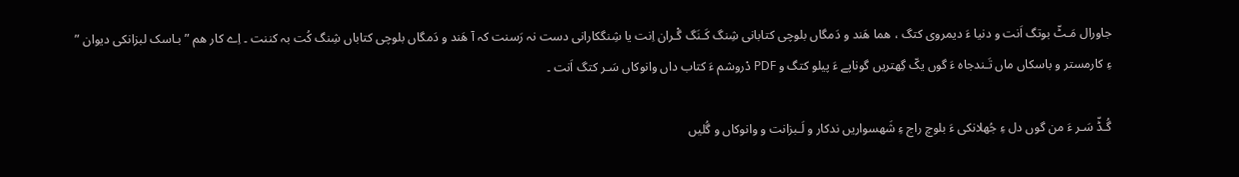جاورال مَـٹّ بوتگ اَنت و دنیا ءَ دیمروی کتگ ، هما هَند و دَمگاں بلوچی کتابانی شِنگ کَـنَگ گْـران اِنت یا شِنگکارانی دست نہ رَسنت کہ آ هَند و دَمگاں بلوچی کتاباں شِنگ کُت بہ کننت ۔ اِے کار هم ” بـاسک لبزانکی دیوان ” ءِ کارمستر و باسکاں ماں تَـندجاه ءَ گوں یکّ گِهتریں گوناپے ءَ پیلو کتگ و PDF دْروشم ءَ کتاب داں وانوکاں سَـر کتگ اَنت ۔

گُـڈّ سَـر ءَ من گوں دل ءِ جُهلانکی ءَ بلوچ راج ءِ شَهسواریں ندکار و لَـبزانت و وانوکاں و گُلیں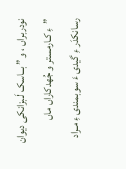نودربراں ، و ” بــاسک لَـبزانکی دیوان ”  ءِ کـارمستر و جُهدکاراں ماں رسانکدَر ءِ گیدی ءَ سوبمندی ءِ مـراد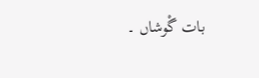بات گْوشاں ۔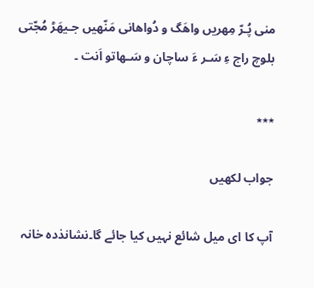منی پُـرّ مِهریں واهَگ و دُواهانی مَنّهیں جـیهَڑ مُجّتی بلوچ راج ءِ سَـر ءَ ساچان و سَـهاتو اَنت ۔

٭٭٭

جواب لکھیں

آپ کا ای میل شائع نہیں کیا جائے گا۔نشانذدہ خانہ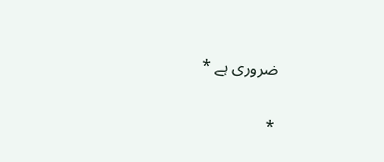ضروری ہے *

*